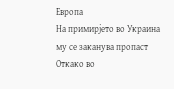Европа
На примирјето во Украина му се заканува пропаст
Откако во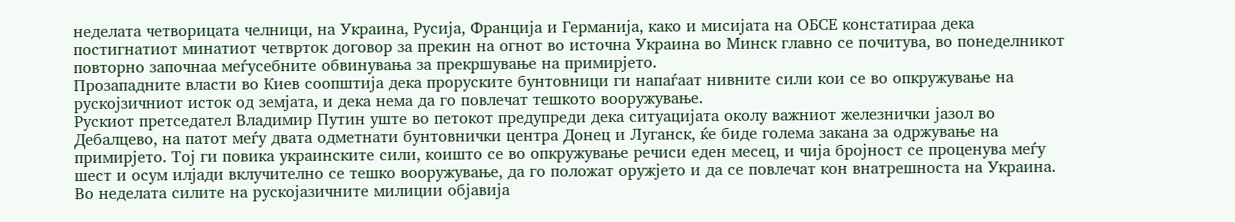неделата четворицата челници, на Украина, Русија, Франција и Германија, како и мисијата на ОБСЕ констатираа дека постигнатиот минатиот четврток договор за прекин на огнот во источна Украина во Минск главно се почитува, во понеделникот повторно започнаа меѓусебните обвинувања за прекршување на примирјето.
Прозападните власти во Киев соопштија дека проруските бунтовници ги напаѓаат нивните сили кои се во опкружување на рускојзичниот исток од земјата, и дека нема да го повлечат тешкото вооружување.
Рускиот претседател Владимир Путин уште во петокот предупреди дека ситуацијата околу важниот железнички јазол во Дебалцево, на патот меѓу двата одметнати бунтовнички центра Донец и Луганск, ќе биде голема закана за одржување на примирјето. Тој ги повика украинските сили, коишто се во опкружување речиси еден месец, и чија бројност се проценува меѓу шест и осум илјади вклучително се тешко вооружување, да го положат оружјето и да се повлечат кон внатрешноста на Украина. Во неделата силите на рускојазичните милиции објавија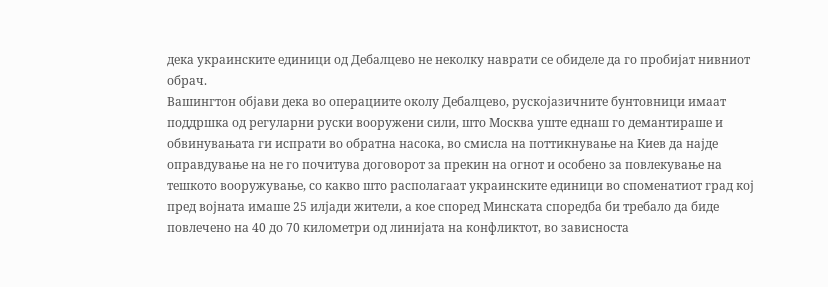дека украинските единици од Дебалцево не неколку наврати се обиделе да го пробијат нивниот обрач.
Вашингтон објави дека во операциите околу Дебалцево, рускојазичните бунтовници имаат поддршка од регуларни руски вооружени сили, што Москва уште еднаш го демантираше и обвинувањата ги испрати во обратна насока, во смисла на поттикнување на Киев да најде оправдување на не го почитува договорот за прекин на огнот и особено за повлекување на тешкото вооружување, со какво што располагаат украинските единици во споменатиот град кој пред војната имаше 25 илјади жители, а кое според Минската споредба би требало да биде повлечено на 40 до 70 километри од линијата на конфликтот, во зависноста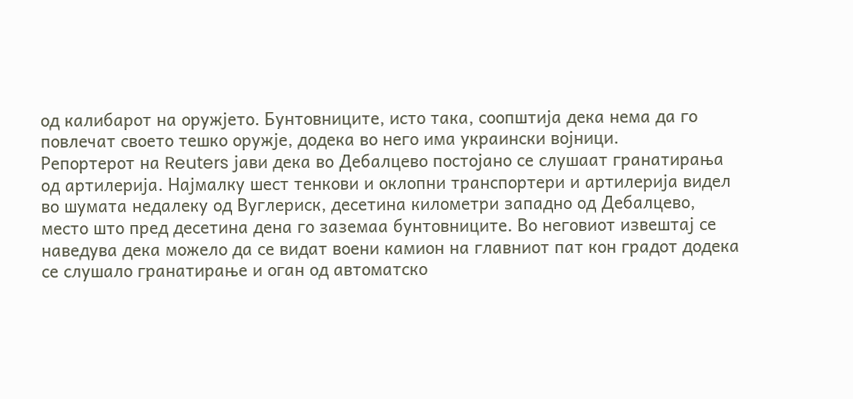од калибарот на оружјето. Бунтовниците, исто така, соопштија дека нема да го повлечат своето тешко оружје, додека во него има украински војници.
Репортерот на Reuters јави дека во Дебалцево постојано се слушаат гранатирања од артилерија. Најмалку шест тенкови и оклопни транспортери и артилерија видел во шумата недалеку од Вуглериск, десетина километри западно од Дебалцево, место што пред десетина дена го заземаа бунтовниците. Во неговиот извештај се наведува дека можело да се видат воени камион на главниот пат кон градот додека се слушало гранатирање и оган од автоматско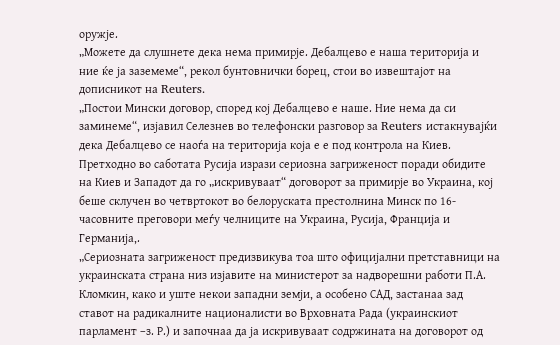оружје.
„Можете да слушнете дека нема примирје. Дебалцево е наша територија и ние ќе ја заземеме“, рекол бунтовнички борец, стои во извештајот на дописникот на Reuters.
„Постои Мински договор, според кој Дебалцево е наше. Ние нема да си заминеме“, изјавил Селезнев во телефонски разговор за Reuters истакнувајќи дека Дебалцево се наоѓа на територија која е е под контрола на Киев.
Претходно во саботата Русија изрази сериозна загриженост поради обидите на Киев и Западот да го „искривуваат“ договорот за примирје во Украина, кој беше склучен во четвртокот во белоруската престолнина Минск по 16-часовните преговори меѓу челниците на Украина, Русија, Франција и Германија,.
„Сериозната загриженост предизвикува тоа што официјални претставници на украинската страна низ изјавите на министерот за надворешни работи П.А. Кломкин, како и уште некои западни земји, а особено САД, застанаа зад ставот на радикалните националисти во Врховната Рада (украинскиот парламент –з. Р.) и започнаа да ја искривуваат содржината на договорот од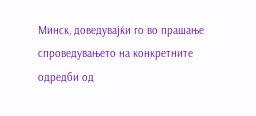Минск, доведувајќи го во прашање спроведувањето на конкретните одредби од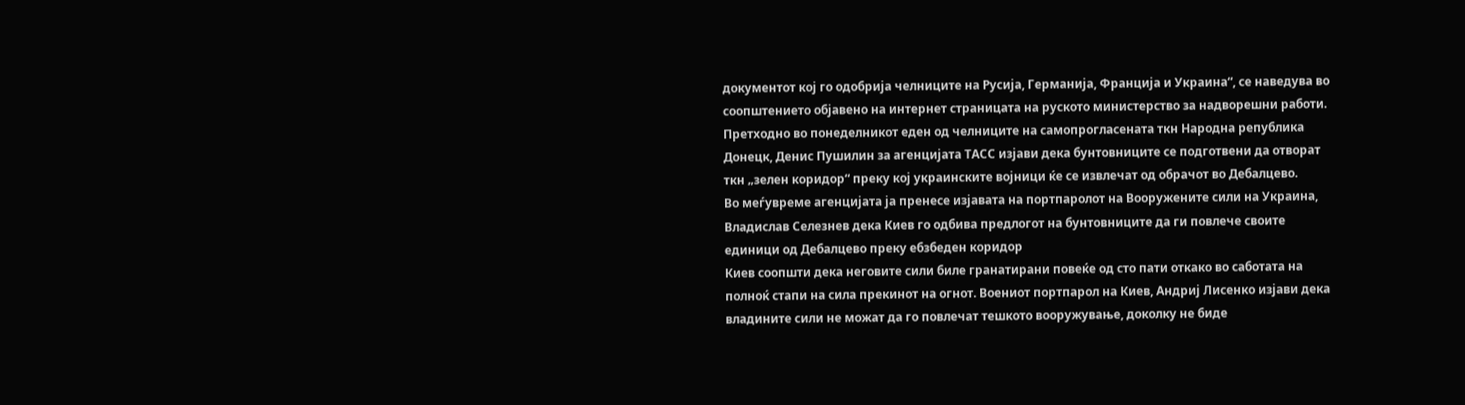документот кој го одобрија челниците на Русија, Германија, Франција и Украина“, се наведува во соопштението објавено на интернет страницата на руското министерство за надворешни работи.
Претходно во понеделникот еден од челниците на самопрогласената ткн Народна република Донецк, Денис Пушилин за агенцијата ТАСС изјави дека бунтовниците се подготвени да отворат ткн „зелен коридор“ преку кој украинските војници ќе се извлечат од обрачот во Дебалцево.
Во меѓувреме агенцијата ја пренесе изјавата на портпаролот на Вооружените сили на Украина, Владислав Селезнев дека Киев го одбива предлогот на бунтовниците да ги повлече своите единици од Дебалцево преку ебзбеден коридор
Киев соопшти дека неговите сили биле гранатирани повеќе од сто пати откако во саботата на полноќ стапи на сила прекинот на огнот. Воениот портпарол на Киев, Андриј Лисенко изјави дека владините сили не можат да го повлечат тешкото вооружување, доколку не биде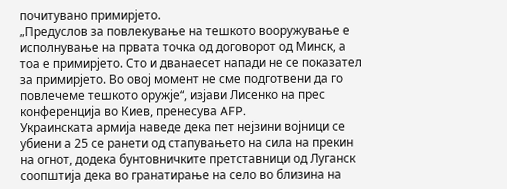почитувано примирјето.
„Предуслов за повлекување на тешкото вооружување е исполнување на првата точка од договорот од Минск, а тоа е примирјето. Сто и дванаесет напади не се показател за примирјето. Во овој момент не сме подготвени да го повлечеме тешкото оружје“, изјави Лисенко на прес конференција во Киев, пренесува AFP.
Украинската армија наведе дека пет нејзини војници се убиени а 25 се ранети од стапувањето на сила на прекин на огнот, додека бунтовничките претставници од Луганск соопштија дека во гранатирање на село во близина на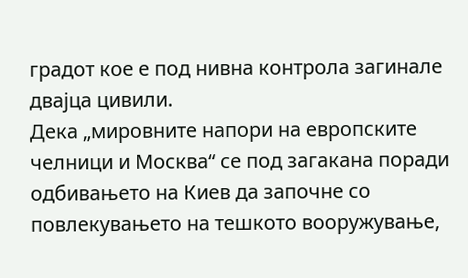градот кое е под нивна контрола загинале двајца цивили.
Дека „мировните напори на европските челници и Москва“ се под загакана поради одбивањето на Киев да започне со повлекувањето на тешкото вооружување,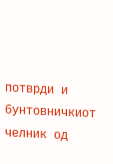потврди и бунтовничкиот челник од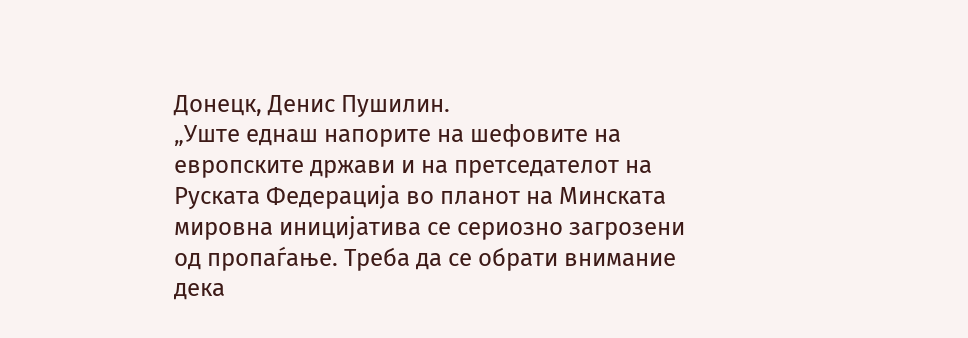Донецк, Денис Пушилин.
„Уште еднаш напорите на шефовите на европските држави и на претседателот на Руската Федерација во планот на Минската мировна иницијатива се сериозно загрозени од пропаѓање. Треба да се обрати внимание дека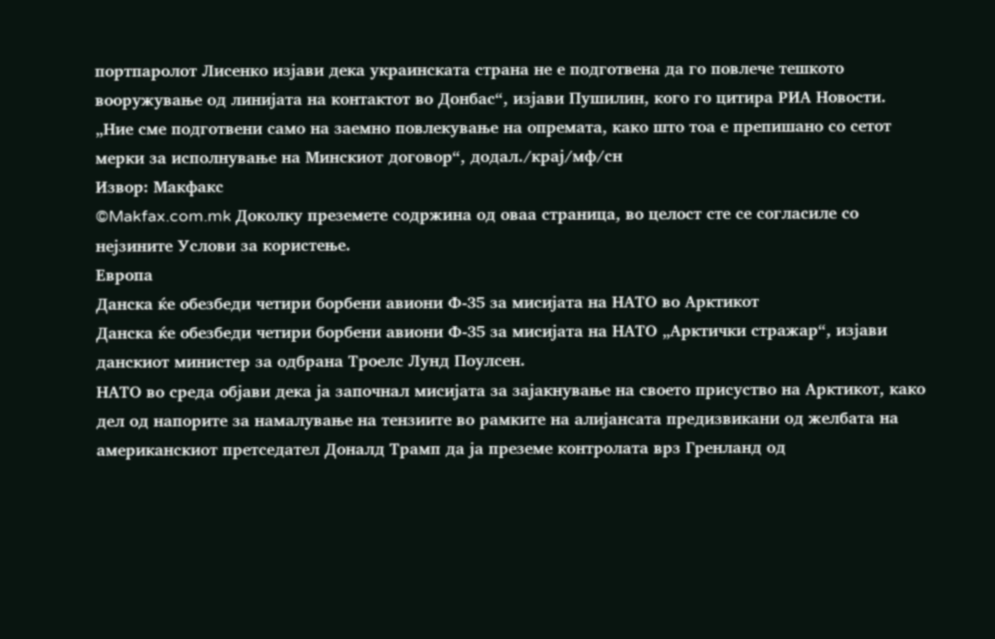портпаролот Лисенко изјави дека украинската страна не е подготвена да го повлече тешкото вооружување од линијата на контактот во Донбас“, изјави Пушилин, кого го цитира РИА Новости.
„Ние сме подготвени само на заемно повлекување на опремата, како што тоа е препишано со сетот мерки за исполнување на Минскиот договор“, додал./крај/мф/сн
Извор: Макфакс
©Makfax.com.mk Доколку преземете содржина од оваа страница, во целост сте се согласиле со нејзините Услови за користење.
Европа
Данска ќе обезбеди четири борбени авиони Ф-35 за мисијата на НАТО во Арктикот
Данска ќе обезбеди четири борбени авиони Ф-35 за мисијата на НАТО „Арктички стражар“, изјави данскиот министер за одбрана Троелс Лунд Поулсен.
НАТО во среда објави дека ја започнал мисијата за зајакнување на своето присуство на Арктикот, како дел од напорите за намалување на тензиите во рамките на алијансата предизвикани од желбата на американскиот претседател Доналд Трамп да ја преземе контролата врз Гренланд од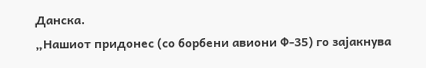Данска.
„Нашиот придонес (со борбени авиони Ф-35) го зајакнува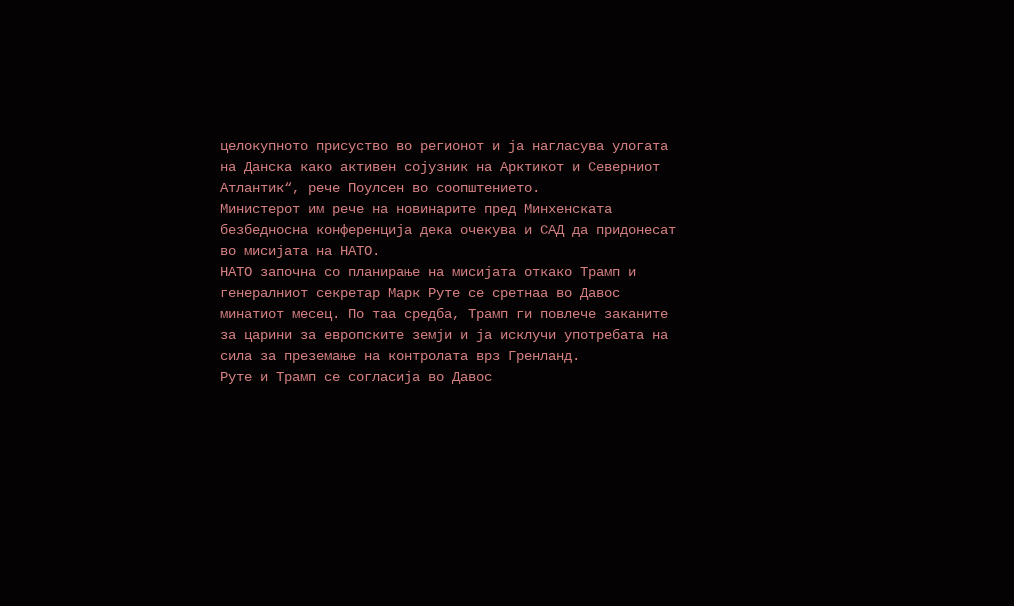целокупното присуство во регионот и ја нагласува улогата на Данска како активен сојузник на Арктикот и Северниот Атлантик“, рече Поулсен во соопштението.
Министерот им рече на новинарите пред Минхенската безбедносна конференција дека очекува и САД да придонесат во мисијата на НАТО.
НАТО започна со планирање на мисијата откако Трамп и генералниот секретар Марк Руте се сретнаа во Давос минатиот месец. По таа средба, Трамп ги повлече заканите за царини за европските земји и ја исклучи употребата на сила за преземање на контролата врз Гренланд.
Руте и Трамп се согласија во Давос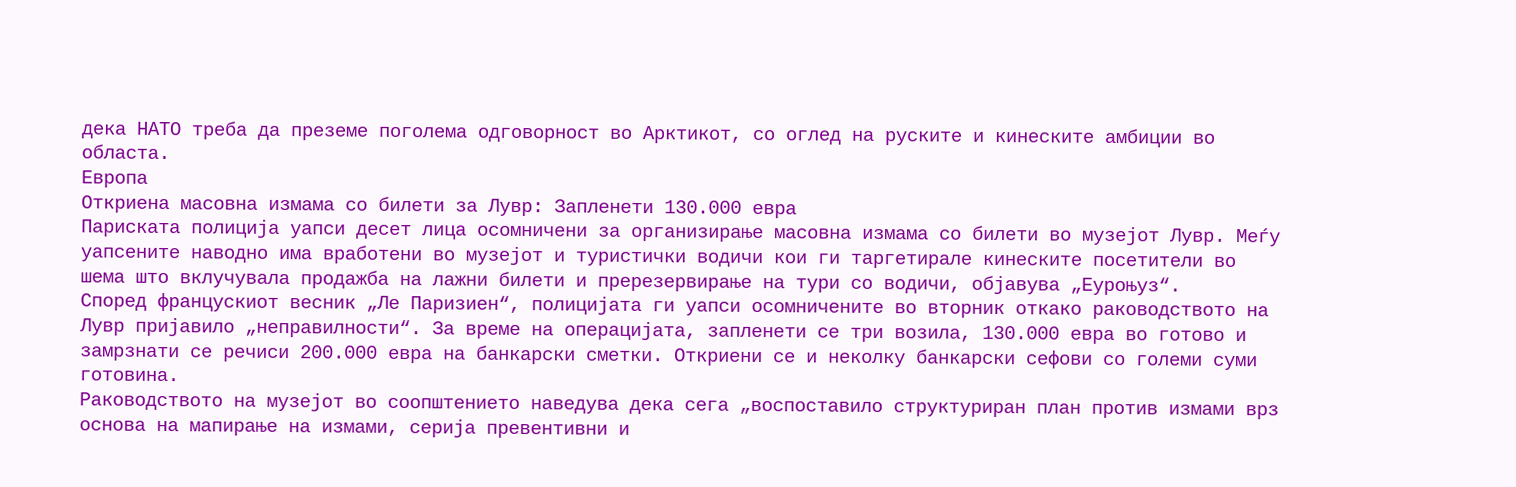дека НАТО треба да преземе поголема одговорност во Арктикот, со оглед на руските и кинеските амбиции во областа.
Европа
Откриена масовна измама со билети за Лувр: Запленети 130.000 евра
Париската полиција уапси десет лица осомничени за организирање масовна измама со билети во музејот Лувр. Меѓу уапсените наводно има вработени во музејот и туристички водичи кои ги таргетирале кинеските посетители во шема што вклучувала продажба на лажни билети и пререзервирање на тури со водичи, објавува „Еуроњуз“.
Според францускиот весник „Ле Паризиен“, полицијата ги уапси осомничените во вторник откако раководството на Лувр пријавило „неправилности“. За време на операцијата, запленети се три возила, 130.000 евра во готово и замрзнати се речиси 200.000 евра на банкарски сметки. Откриени се и неколку банкарски сефови со големи суми готовина.
Раководството на музејот во соопштението наведува дека сега „воспоставило структуриран план против измами врз основа на мапирање на измами, серија превентивни и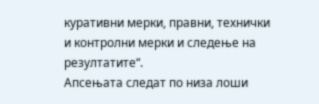куративни мерки, правни, технички и контролни мерки и следење на резултатите“.
Апсењата следат по низа лоши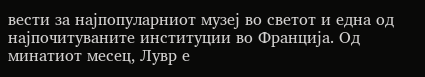вести за најпопуларниот музеј во светот и една од најпочитуваните институции во Франција. Од минатиот месец, Лувр е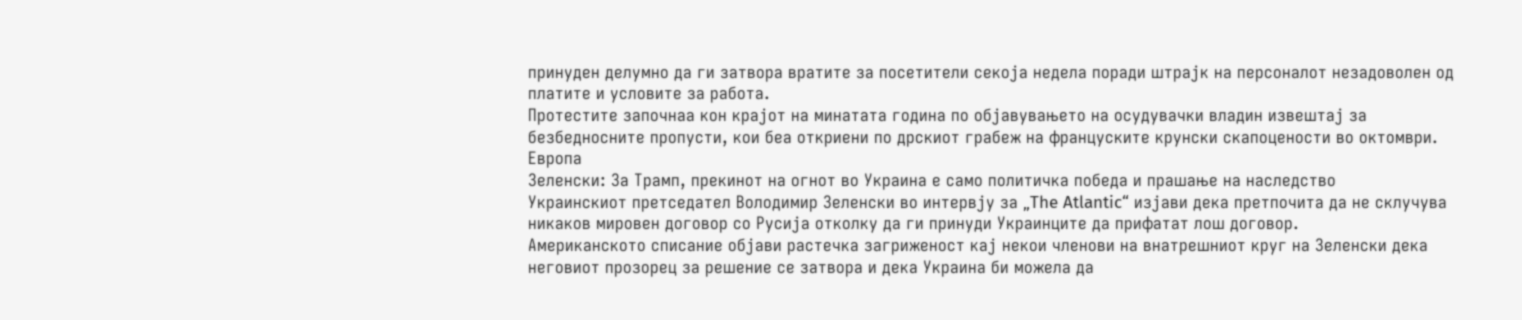принуден делумно да ги затвора вратите за посетители секоја недела поради штрајк на персоналот незадоволен од платите и условите за работа.
Протестите започнаа кон крајот на минатата година по објавувањето на осудувачки владин извештај за безбедносните пропусти, кои беа откриени по дрскиот грабеж на француските крунски скапоцености во октомври.
Европа
Зеленски: За Трамп, прекинот на огнот во Украина е само политичка победа и прашање на наследство
Украинскиот претседател Володимир Зеленски во интервју за „The Atlantic“ изјави дека претпочита да не склучува никаков мировен договор со Русија отколку да ги принуди Украинците да прифатат лош договор.
Американското списание објави растечка загриженост кај некои членови на внатрешниот круг на Зеленски дека неговиот прозорец за решение се затвора и дека Украина би можела да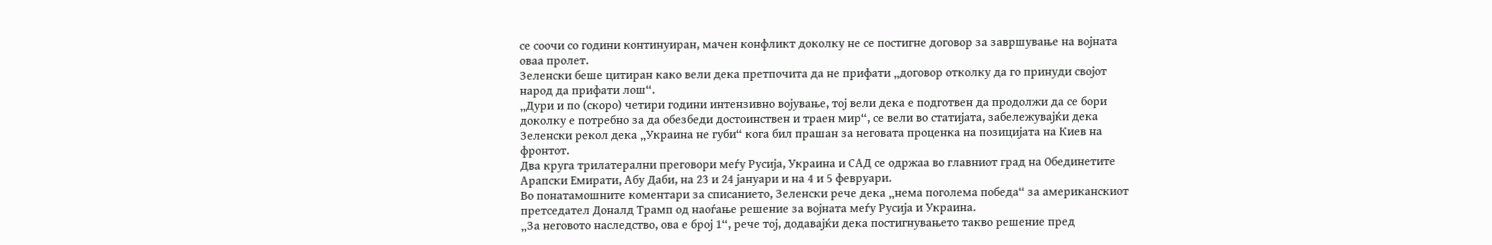се соочи со години континуиран, мачен конфликт доколку не се постигне договор за завршување на војната оваа пролет.
Зеленски беше цитиран како вели дека претпочита да не прифати „договор отколку да го принуди својот народ да прифати лош“.
„Дури и по (скоро) четири години интензивно војување, тој вели дека е подготвен да продолжи да се бори доколку е потребно за да обезбеди достоинствен и траен мир“, се вели во статијата, забележувајќи дека Зеленски рекол дека „Украина не губи“ кога бил прашан за неговата проценка на позицијата на Киев на фронтот.
Два круга трилатерални преговори меѓу Русија, Украина и САД се одржаа во главниот град на Обединетите Арапски Емирати, Абу Даби, на 23 и 24 јануари и на 4 и 5 февруари.
Во понатамошните коментари за списанието, Зеленски рече дека „нема поголема победа“ за американскиот претседател Доналд Трамп од наоѓање решение за војната меѓу Русија и Украина.
„За неговото наследство, ова е број 1“, рече тој, додавајќи дека постигнувањето такво решение пред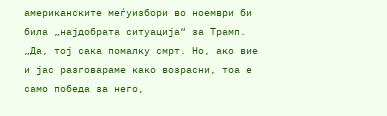американските меѓуизбори во ноември би била „најдобрата ситуација“ за Трамп.
„Да, тој сака помалку смрт. Но, ако вие и јас разговараме како возрасни, тоа е само победа за него,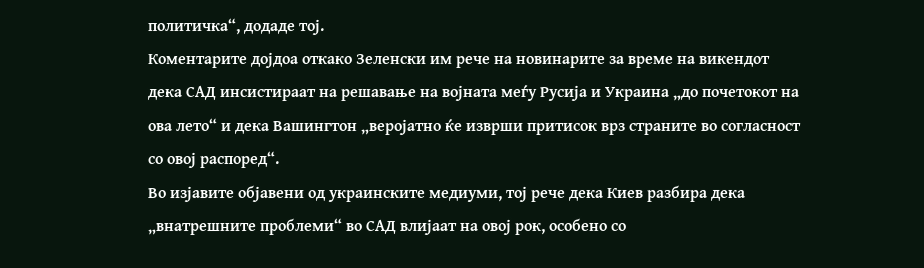политичка“, додаде тој.
Коментарите дојдоа откако Зеленски им рече на новинарите за време на викендот дека САД инсистираат на решавање на војната меѓу Русија и Украина „до почетокот на ова лето“ и дека Вашингтон „веројатно ќе изврши притисок врз страните во согласност со овој распоред“.
Во изјавите објавени од украинските медиуми, тој рече дека Киев разбира дека „внатрешните проблеми“ во САД влијаат на овој рок, особено со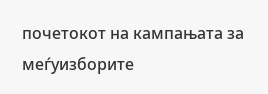почетокот на кампањата за меѓуизборите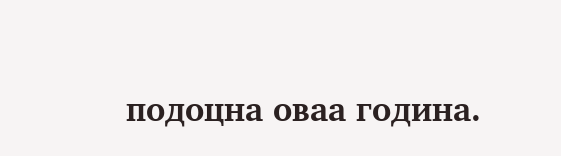подоцна оваа година.